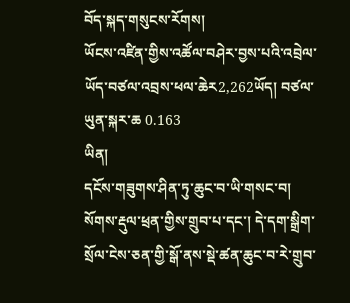བོད་སྐད་གསུངས་རོགས།
ཡོངས་འཛིན་གྱིས་འཚོལ་བཤེར་བྱས་པའི་འབྲེལ་ཡོད་བཙལ་འབྲས་ཕལ་ཆེར2,262ཡོད། བཙལ་ཡུན་སྐར་ཆ 0.163
ཡིན།
དངོས་གཟུགས་ཤིན་ཏུ་ཆུང་བ་ཡི་གསང་བ།
སོགས་རྡུལ་ཕྲན་གྱིས་གྲུབ་པ་དང་། དེ་དག་སྒྲིག་སྲོལ་ངེས་ཅན་གྱི་སྒོ་ནས་སྡེ་ཚན་ཆུང་བ་རེ་གྲུབ་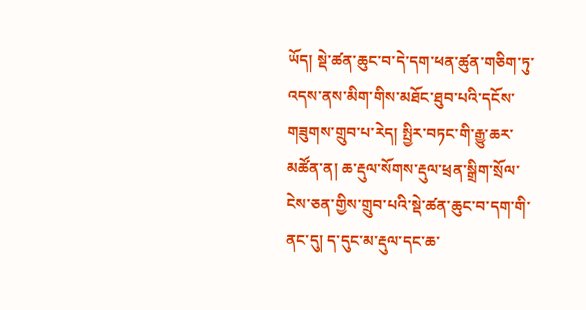ཡོད། སྡེ་ཚན་ཆུང་བ་དེ་དག་ཕན་ཚུན་གཅིག་ཏུ་འདས་ནས་མིག་གིས་མཐོང་ཐུབ་པའི་དངོས་གཟུགས་གྲུབ་པ་རེད། སྤྱིར་བཏང་གི་རྒྱུ་ཆར་མཚོན་ན། ཆ་རྡུལ་སོགས་རྡུལ་ཕྲན་སྒྲིག་སྲོལ་ངེས་ཅན་གྱིས་གྲུབ་པའི་སྡེ་ཚན་ཆུང་བ་དག་གི་ནང་དུ། ད་དུང་མ་རྡུལ་དང་ཆ་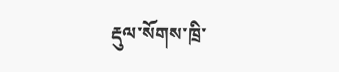རྡུལ་སོགས་ཁྲི་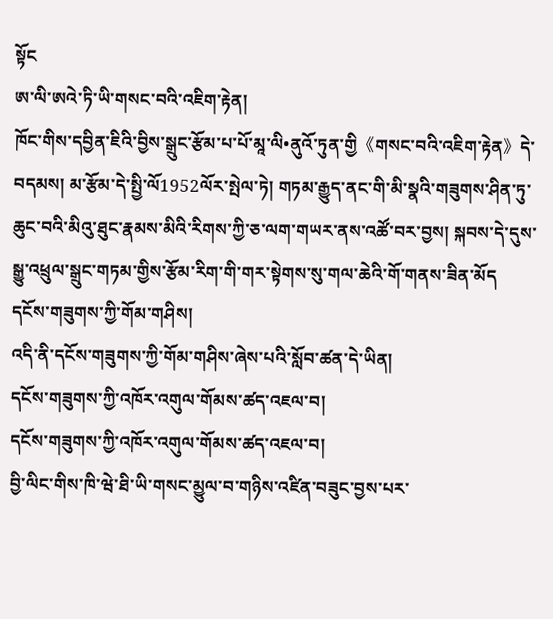སྟོང
ཨ་ལི་ཨའེ་ཏི་ཡི་གསང་བའི་འཇིག་རྟེན།
ཁོང་གིས་དབྱིན་ཇིའི་བྱིས་སྒྲུང་རྩོམ་པ་པོ་མཱ་ལི•ནུའོ་ཏུན་གྱི《གསང་བའི་འཇིག་རྟེན》དེ་བདམས། མ་རྩོམ་དེ་སྤྱི་ལོ1952ལོར་སྤེལ་ཏེ། གཏམ་རྒྱུད་ནང་གི་མི་སྣའི་གཟུགས་ཤིན་ཏུ་ཆུང་བའི་མིའུ་ཐུང་རྣམས་མིའི་རིགས་ཀྱི་ཅ་ལག་གཡར་ནས་འཚོ་བར་བྱས། སྐབས་དེ་དུས་སྒྱུ་འཕྲུལ་སྒྲུང་གཏམ་གྱིས་རྩོམ་རིག་གི་གར་སྟེགས་སུ་གལ་ཆེའི་གོ་གནས་ཟིན་མོད
དངོས་གཟུགས་ཀྱི་གོམ་གཤིས།
འདི་ནི་དངོས་གཟུགས་ཀྱི་གོམ་གཤིས་ཞེས་པའི་སློབ་ཚན་དེ་ཡིན།
དངོས་གཟུགས་ཀྱི་འཁོར་འགུལ་གོམས་ཚད་འཇལ་བ།
དངོས་གཟུགས་ཀྱི་འཁོར་འགུལ་གོམས་ཚད་འཇལ་བ།
བྱི་ལིང་གིས་ཁི་ཝེ་ཐི་ཡི་གསང་མྱུལ་བ་གཉིས་འཛིན་བཟུང་བྱས་པར་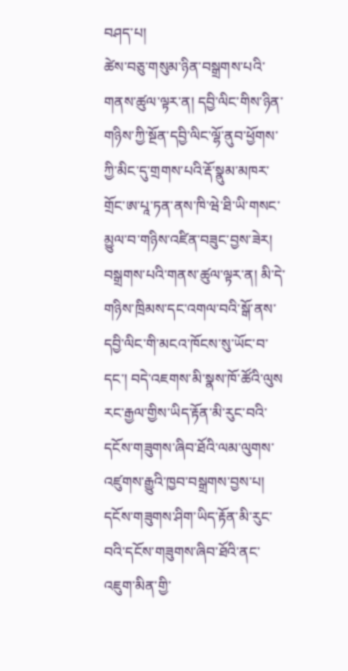བཤད་པ།
ཚེས་བཅུ་གསུམ་ཉིན་བསྒྲགས་པའི་གནས་ཚུལ་ལྟར་ན། དབྱི་ལིང་གིས་ཉིན་གཉིས་ཀྱི་སྔོན་དབྱི་ལིང་ལྷོ་ནུབ་ཕྱོགས་ཀྱི་མིང་དུ་གྲགས་པའི་རྡོ་སྣུམ་མཁར་གྲོང་ཨ་པཱ་ཏན་ནས་ཁི་ཝེ་ཐི་ཡི་གསང་མྱུལ་བ་གཉིས་འཛིན་བཟུང་བྱས་ཟེར། བསྒྲགས་པའི་གནས་ཚུལ་ལྟར་ན། མི་དེ་གཉིས་ཁྲིམས་དང་འགལ་བའི་སྒོ་ནས་དབྱི་ལིང་གི་མངའ་ཁོངས་སུ་ཡོང་བ་དང་། བདེ་འཇགས་མི་སྣས་ཁོ་ཚོའི་ལུས
རང་རྒྱལ་གྱིས་ཡིད་རྟོན་མི་རུང་བའི་དངོས་གཟུགས་ཞིབ་ཐོའི་ལམ་ལུགས་འཛུགས་རྒྱུའི་ཁྱབ་བསྒྲགས་བྱས་པ།
དངོས་གཟུགས་ཤིག་ཡིད་རྟོན་མི་རུང་བའི་དངོས་གཟུགས་ཞིབ་ཐོའི་ནང་འཇུག་མིན་གྱི་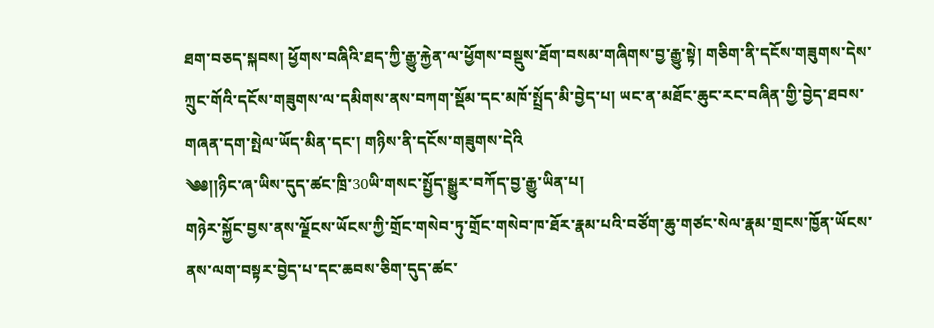ཐག་བཅད་སྐབས། ཕྱོགས་བཞིའི་ཐད་ཀྱི་རྒྱུ་རྐྱེན་ལ་ཕྱོགས་བསྡུས་ཐོག་བསམ་གཞིགས་བྱ་རྒྱུ་སྟེ། གཅིག་ནི་དངོས་གཟུགས་དེས་ཀྲུང་གོའི་དངོས་གཟུགས་ལ་དམིགས་ནས་བཀག་སྡོམ་དང་མཁོ་སྤྲོད་མི་བྱེད་པ། ཡང་ན་མཐོང་ཆུང་རང་བཞིན་གྱི་བྱེད་ཐབས་གཞན་དག་སྤེལ་ཡོད་མིན་དང་། གཉིས་ནི་དངོས་གཟུགས་དེའི
༄༅།།ཉིང་ཞ་ཡིས་དུད་ཚང་ཁྲི་30ཡི་གསང་སྤྱོད་སྒྱུར་བཀོད་བྱ་རྒྱུ་ཡིན་པ།
གཉེར་སྐྱོང་བྱས་ནས་ལྗོངས་ཡོངས་ཀྱི་གྲོང་གསེབ་ཏུ་གྲོང་གསེབ་ཁ་ཐོར་རྣམ་པའི་བཙོག་ཆུ་གཙང་སེལ་རྣམ་གྲངས་ཁྱོན་ཡོངས་ནས་ལག་བསྟར་བྱེད་པ་དང་ཆབས་ཅིག་དུད་ཚང་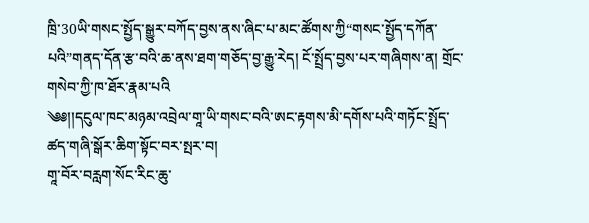ཁྲི་30ཡི་གསང་སྤྱོད་སྒྱུར་བཀོད་བྱས་ནས་ཞིང་པ་མང་ཚོགས་ཀྱི“གསང་སྤྱོད་དཀོན་པའི”གནད་དོན་རྩ་བའི་ཆ་ནས་ཐག་གཅོད་བྱ་རྒྱུ་རེད། ངོ་སྤྲོད་བྱས་པར་གཞིགས་ན། གྲོང་གསེབ་ཀྱི་ཁ་ཐོར་རྣམ་པའི
༄༅།།དངུལ་ཁང་མཉམ་འབྲེལ་གཱ་ཡི་གསང་བའི་ཨང་རྟགས་མི་དགོས་པའི་གཏོང་སྤྲོད་ཚད་གཞི་སྒོར་ཆིག་སྟོང་བར་སྤར་བ།
གཱ་བོར་བརླག་སོང་རིང་ཆུ་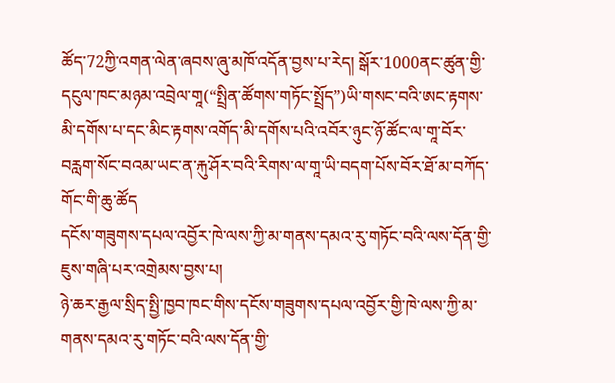ཚོད་72ཀྱི་འགན་ལེན་ཞབས་ཞུ་མཁོ་འདོན་བྱས་པ་རེད། སྒོར་1000ནང་ཚུན་གྱི་དངུལ་ཁང་མཉམ་འབྲེལ་གཱ(“སྤྲིན་ཚོགས་གཏོང་སྤྲོད”)ཡི་གསང་བའི་ཨང་རྟགས་མི་དགོས་པ་དང་མིང་རྟགས་འགོད་མི་དགོས་པའི་འབོར་ཉུང་ཉོ་ཚོང་ལ་གཱ་བོར་བརླག་སོང་བའམ་ཡང་ན་རྐུ་ཤོར་བའི་རིགས་ལ་གཱ་ཡི་བདག་པོས་བོར་ཐོ་མ་བཀོད་གོང་གི་ཆུ་ཚོད
དངོས་གཟུགས་དཔལ་འབྱོར་ཁེ་ལས་ཀྱི་མ་གནས་དམའ་རུ་གཏོང་བའི་ལས་དོན་གྱི་ཇུས་གཞི་པར་འགྲེམས་བྱས་པ།
ཉེ་ཆར་རྒྱལ་སྲིད་སྤྱི་ཁྱབ་ཁང་གིས་དངོས་གཟུགས་དཔལ་འབྱོར་གྱི་ཁེ་ལས་ཀྱི་མ་གནས་དམའ་རུ་གཏོང་བའི་ལས་དོན་གྱི་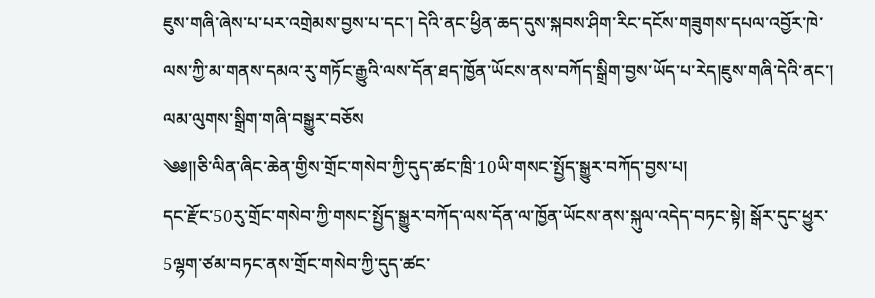ཇུས་གཞི་ཞེས་པ་པར་འགྲེམས་བྱས་པ་དང་། དེའི་ནང་ཕྱིན་ཆད་དུས་སྐབས་ཤིག་རིང་དངོས་གཟུགས་དཔལ་འབྱོར་ཁེ་ལས་ཀྱི་མ་གནས་དམའ་རུ་གཏོང་རྒྱུའི་ལས་དོན་ཐད་ཁྱོན་ཡོངས་ནས་བཀོད་སྒྲིག་བྱས་ཡོད་པ་རེད།ཇུས་གཞི་དེའི་ནང་། ལམ་ལུགས་སྒྲིག་གཞི་བསྒྱུར་བཅོས
༄༅།།ཅི་ལིན་ཞིང་ཆེན་གྱིས་གྲོང་གསེབ་ཀྱི་དུད་ཚང་ཁྲི་10ཡི་གསང་སྤྱོད་སྒྱུར་བཀོད་བྱས་པ།
དང་རྫོང་50རུ་གྲོང་གསེབ་ཀྱི་གསང་སྤྱོད་སྒྱུར་བཀོད་ལས་དོན་ལ་ཁྱོན་ཡོངས་ནས་སྐུལ་འདེད་བཏང་སྟེ། སྒོར་དུང་ཕྱུར་5ལྷག་ཙམ་བཏང་ནས་གྲོང་གསེབ་ཀྱི་དུད་ཚང་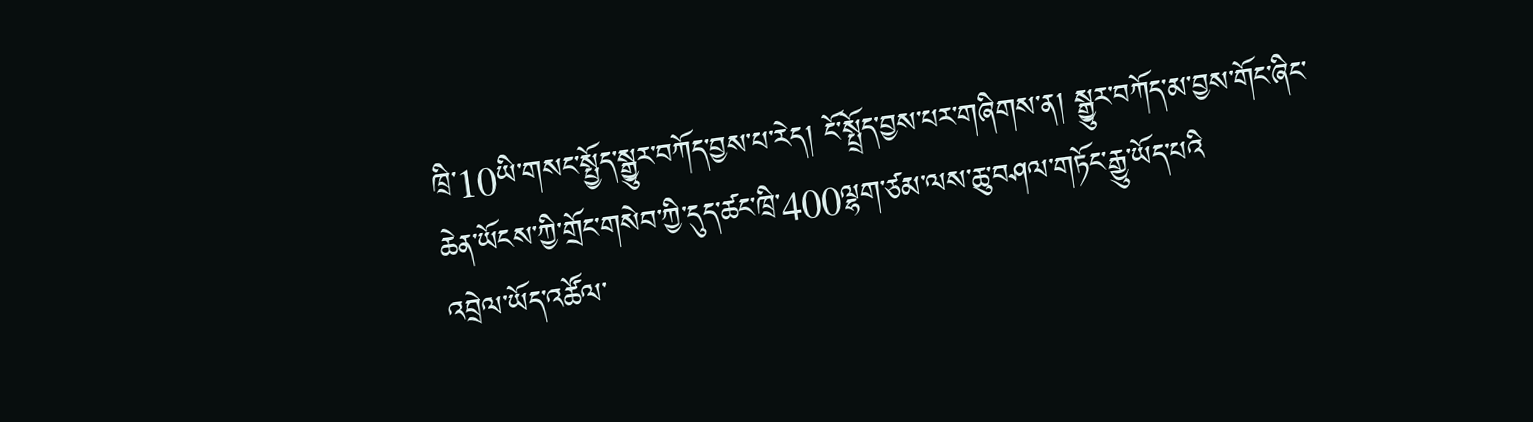ཁྲི་10ཡི་གསང་སྤྱོད་སྒྱུར་བཀོད་བྱས་པ་རེད། ངོ་སྤྲོད་བྱས་པར་གཞིགས་ན། སྒྱུར་བཀོད་མ་བྱས་གོང་ཞིང་ཆེན་ཡོངས་ཀྱི་གྲོང་གསེབ་ཀྱི་དུད་ཚང་ཁྲི་400ལྷག་ཙམ་ལས་ཆུ་བཤལ་གཏོང་རྒྱུ་ཡོད་པའི
འབྲེལ་ཡོད་འཚོལ་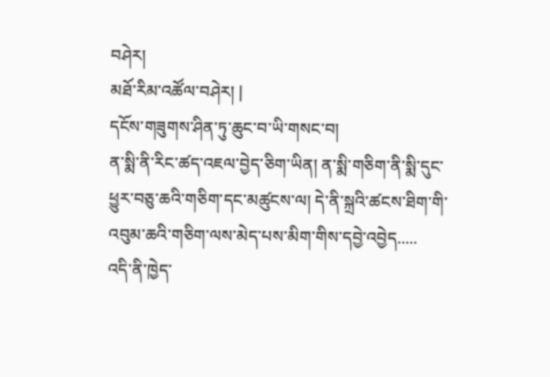བཤེར།
མཐོ་རིམ་འཚོལ་བཤེར། |
དངོས་གཟུགས་ཤིན་ཏུ་ཆུང་བ་ཡི་གསང་བ།
ན་སྨི་ནི་རིང་ཚད་འཇལ་བྱེད་ཅིག་ཡིན། ན་སྨི་གཅིག་ནི་སྨི་དུང་ཕྱུར་བཅུ་ཆའི་གཅིག་དང་མཚུངས་ལ། དེ་ནི་སྐྲའི་ཚངས་ཐིག་གི་འབུམ་ཆའི་གཅིག་ལས་མེད་པས་མིག་གིས་དབྱེ་འབྱེད.....
འདི་ནི་ཁྱེད་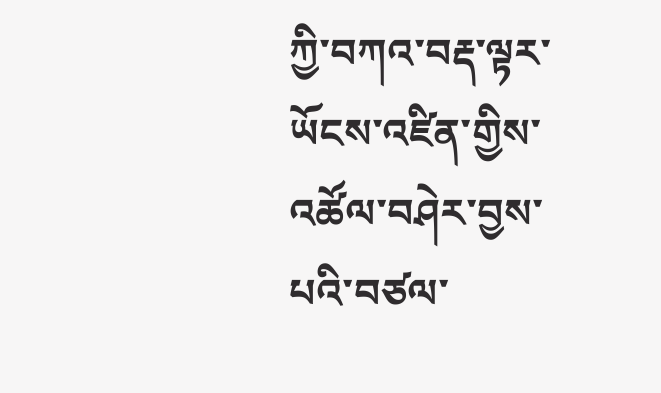ཀྱི་བཀའ་བརྡ་ལྟར་ཡོངས་འཛིན་གྱིས་འཚོལ་བཤེར་བྱས་པའི་བཙལ་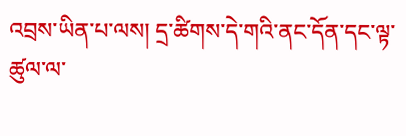འབྲས་ཡིན་པ་ལས། དྲ་ཚིགས་དེ་གའི་ནང་དོན་དང་ལྟ་ཚུལ་ལ་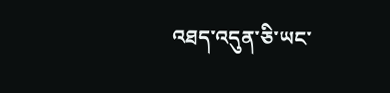འཐད་འདུན་ཅི་ཡང་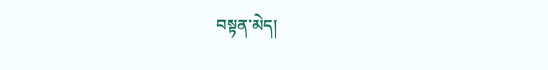བསྟན་མེད།